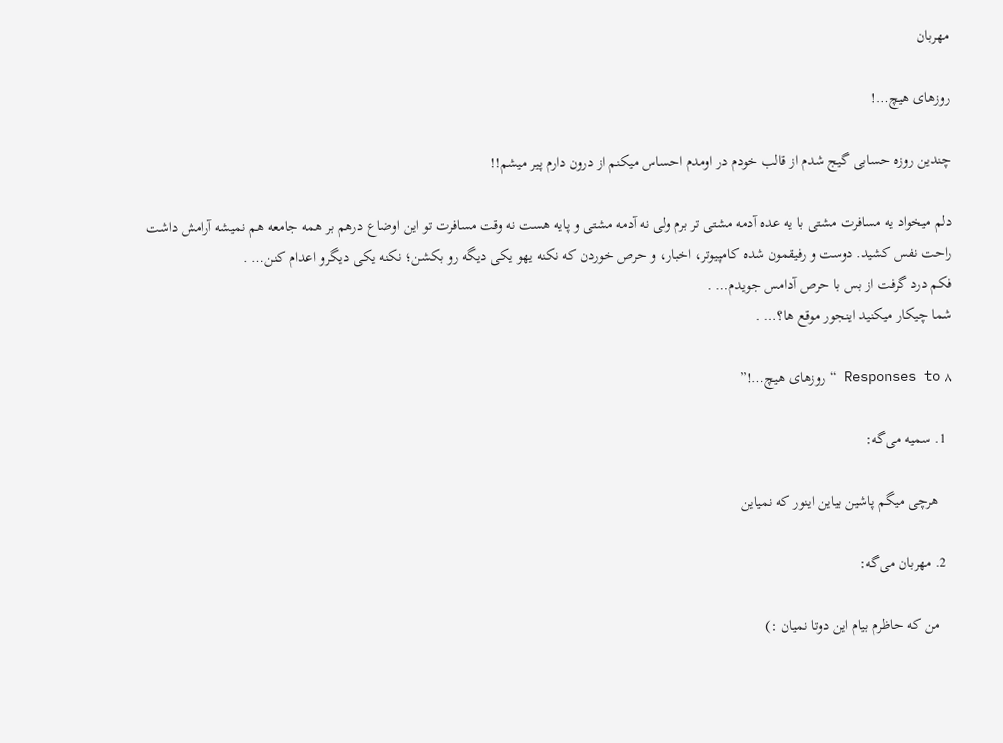مهربان

روزهای هیچ…!

چندین روزه حسابی گیج شدم از قالب خودم در اومدم احساس میکنم از درون دارم پیر میشم!!

دلم میخواد یه مسافرت مشتی با یه عده آدمه مشتی تر برم ولی نه آدمه مشتی و پایه هست نه وقت مسافرت تو این اوضاع درهم بر همه جامعه هم نمیشه آرامش داشت راحت نفس کشید. دوست و رفیقمون شده کامپیوتر، اخبار، و حرص خوردن که نکنه یهو یکی دیگه رو بکشن؛ نکنه یکی دیگرو اعدام کنن… .
فکم درد گرفت از بس با حرص آدامس جویدم… .
شما چیکار میکنید اینجور موقع ها؟… .

۸ Responses to “روزهای هیچ…!”

  1. سمیه می‌گه:

    هرچی میگم پاشین بیاین اینور که نمیاین

  2. مهربان می‌گه:

    من که حاظرم بیام این دوتا نمیان :)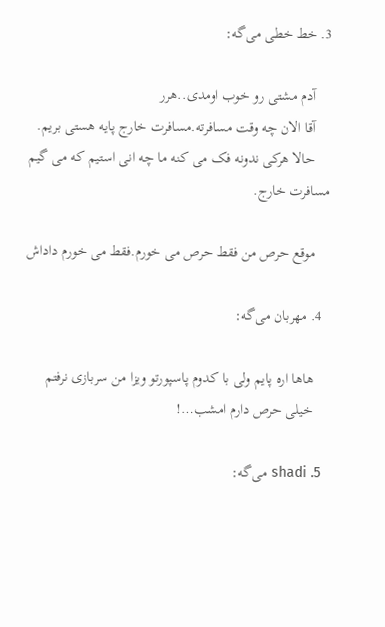3. خط خطی می‌گه:

    آدم مشتی رو خوب اومدی..هرر
    آقا الان چه وقت مسافرته.مسافرت خارج پایه هستی بریم.
    حالا هرکی ندونه فک می کنه ما چه انی استیم که می گیم مسافرت خارج.

    موقع حرص من فقط حرص می خورم.فقط می خورم داداش

  4. مهربان می‌گه:

    هاها اره پایم ولی با کدوم پاسپورتو ویزا من سربازی نرفتم
    خیلی حرص دارم امشب…!

  5. shadi می‌گه: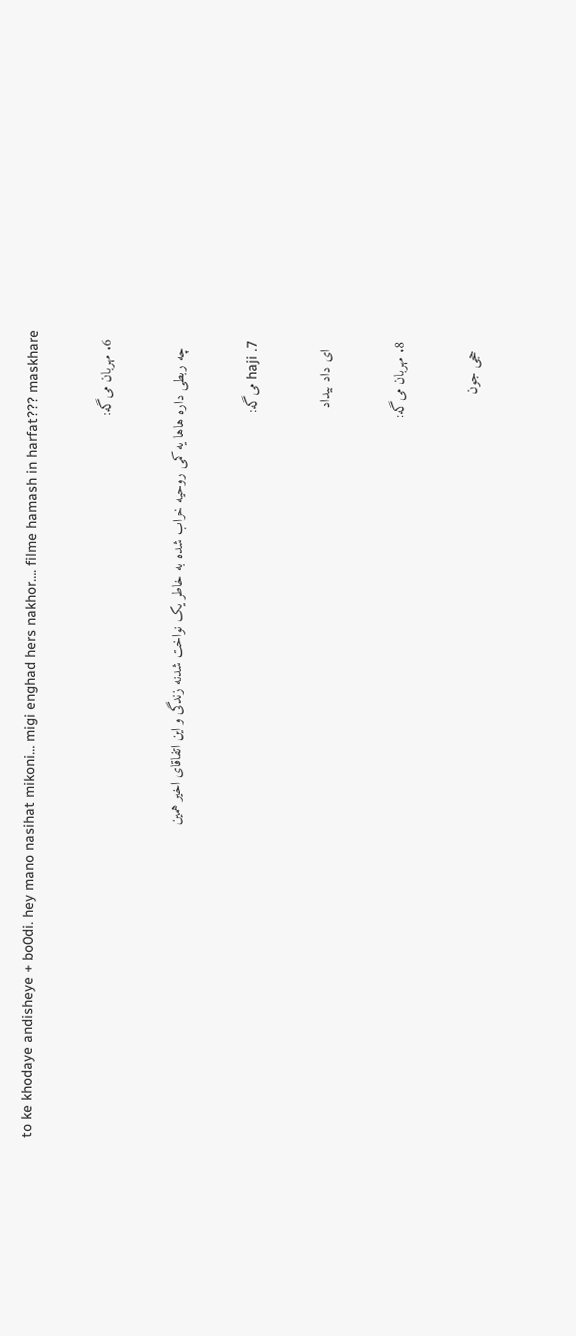to ke khodaye andisheye + bo0di. hey mano nasihat mikoni… migi enghad hers nakhor…. filme hamash in harfat??? maskhare

  6. مهربان می‌گه:

    چه ربطی داره هاها یه کمی روحیه خراب شده به خاطر یک نواخت شدنه زندگی و این اتفاقای اخیر همین

  7. haji می‌گه:

    ای داد بیداد

  8. مهربان می‌گه:

    حجی جون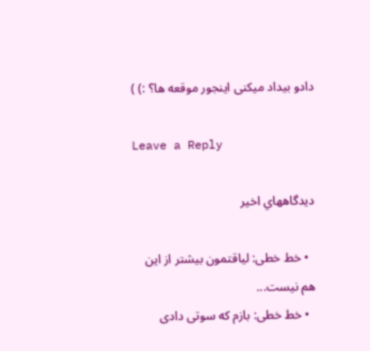دادو بیداد میکنی اینجور موقعه ها؟ :) )

Leave a Reply

ديدگاههاي اخير

  • خط خطی: لیاقتمون بیشتر از این هم نیست...
  • خط خطی: بازم که سوتی دادی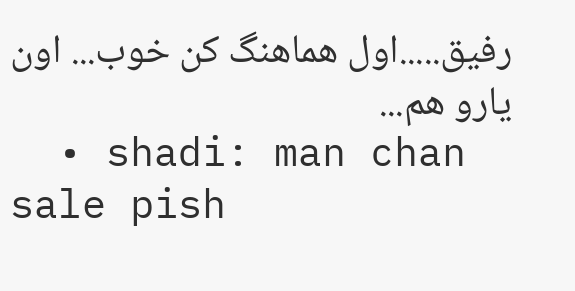رفیق.....اول هماهنگ کن خوب... اون یارو هم...
  • shadi: man chan sale pish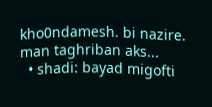kho0ndamesh. bi nazire. man taghriban aks...
  • shadi: bayad migofti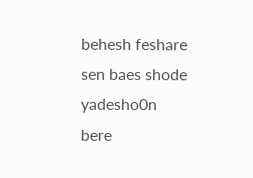behesh feshare sen baes shode yadesho0n bere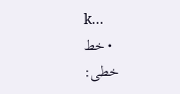k...
  • خط خطی: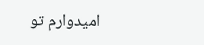امیدوارم تو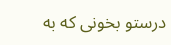درستو بخونی که به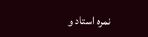نمره استاد و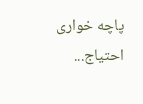پاچه خواری احتیاج...